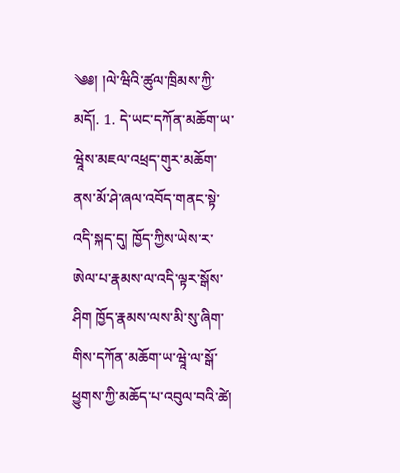༄༅། །ལེ་ཝིའི་ཚུལ་ཁྲིམས་ཀྱི་མདོ།. 1. དེ་ཡང་དཀོན་མཆོག་ཡ་ཝཱེས་མཇལ་འཕྲད་གུར་མཆོག་ནས་མོ་ཤེ་ཞལ་འབོད་གནང་སྟེ་འདི་སྐད་དུ། ཁྱོད་ཀྱིས་ཡེས་ར་ཨེལ་པ་རྣམས་ལ་འདི་ལྟར་སྒོས་ཤིག ཁྱོད་རྣམས་ལས་མི་སུ་ཞིག་གིས་དཀོན་མཆོག་ཡ་ཝཱེ་ལ་སྒོ་ཕྱུགས་ཀྱི་མཆོད་པ་འབུལ་བའི་ཚེ།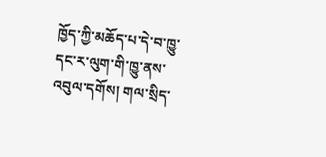ཁྱོད་ཀྱི་མཆོད་པ་དེ་བ་ཁྱུ་དང་ར་ལུག་གི་ཁྱུ་ནས་འབུལ་དགོས། གལ་སྲིད་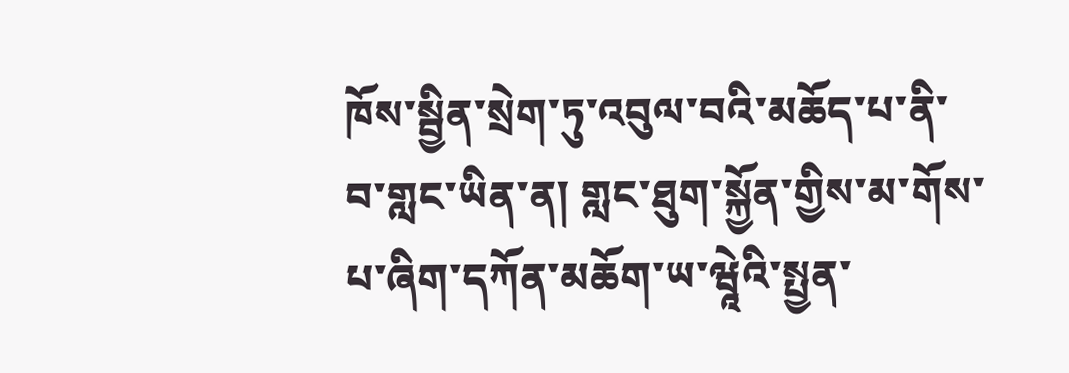ཁོས་སྦྱིན་སྲེག་ཏུ་འབུལ་བའི་མཆོད་པ་ནི་བ་གླང་ཡིན་ན། གླང་ཐུག་སྐྱོན་གྱིས་མ་གོས་པ་ཞིག་དཀོན་མཆོག་ཡ་ཝཱེའི་སྤྱན་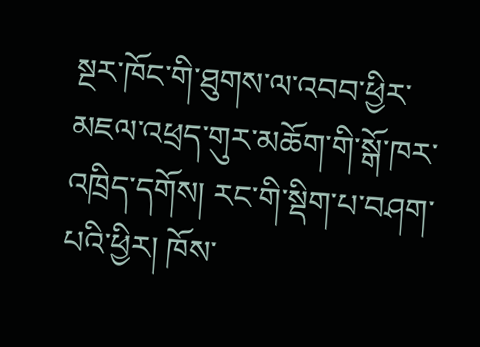སྔར་ཁོང་གི་ཐུགས་ལ་འབབ་ཕྱིར་མཇལ་འཕྲད་གུར་མཆོག་གི་སྒོ་ཁར་འཁྲིད་དགོས། རང་གི་སྡིག་པ་བཤག་པའི་ཕྱིར། ཁོས་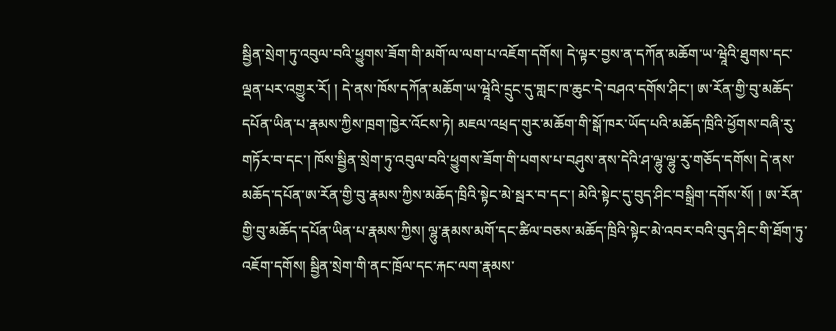སྦྱིན་སྲེག་ཏུ་འབུལ་བའི་ཕྱུགས་ཟོག་གི་མགོ་ལ་ལག་པ་འཇོག་དགོས། དེ་ལྟར་བྱས་ན་དཀོན་མཆོག་ཡ་ཝཱེའི་ཐུགས་དང་ལྡན་པར་འགྱུར་རོ། ། དེ་ནས་ཁོས་དཀོན་མཆོག་ཡ་ཝཱེའི་དྲུང་དུ་གླང་ཁ་ཆུང་དེ་བཤའ་དགོས་ཤིང་། ཨ་རོན་གྱི་བུ་མཆོད་དཔོན་ཡིན་པ་རྣམས་ཀྱིས་ཁྲག་ཁྱེར་འོངས་ཏེ། མཇལ་འཕྲད་གུར་མཆོག་གི་སྒོ་ཁར་ཡོད་པའི་མཆོད་ཁྲིའི་ཕྱོགས་བཞི་རུ་གཏོར་བ་དང་། ཁོས་སྦྱིན་སྲེག་ཏུ་འབུལ་བའི་ཕྱུགས་ཟོག་གི་པགས་པ་བཤུས་ནས་དེའི་ཤ་ལྷུ་ལྷུ་རུ་གཅོད་དགོས། དེ་ནས་མཆོད་དཔོན་ཨ་རོན་གྱི་བུ་རྣམས་ཀྱིས་མཆོད་ཁྲིའི་སྟེང་མེ་སྦར་བ་དང་། མེའི་སྟེང་དུ་བུད་ཤིང་བསྒྲིག་དགོས་སོ། ། ཨ་རོན་གྱི་བུ་མཆོད་དཔོན་ཡིན་པ་རྣམས་ཀྱིས། ལྷུ་རྣམས་མགོ་དང་ཚིལ་བཅས་མཆོད་ཁྲིའི་སྟེང་མེ་འབར་བའི་བུད་ཤིང་གི་ཐོག་ཏུ་འཇོག་དགོས། སྦྱིན་སྲེག་གི་ནང་ཁྲོལ་དང་རྐང་ལག་རྣམས་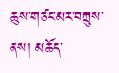ཆུས་གཙང་མར་བཀྲུས་ནས། མཆོད་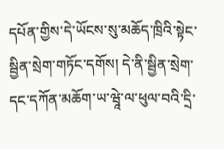དཔོན་གྱིས་དེ་ཡོངས་སུ་མཆོད་ཁྲིའི་སྟེང་སྦྱིན་སྲེག་གཏོང་དགོས། དེ་ནི་སྦྱིན་སྲེག་དང་དཀོན་མཆོག་ཡ་ཝཱེ་ལ་ཕུལ་བའི་དྲི་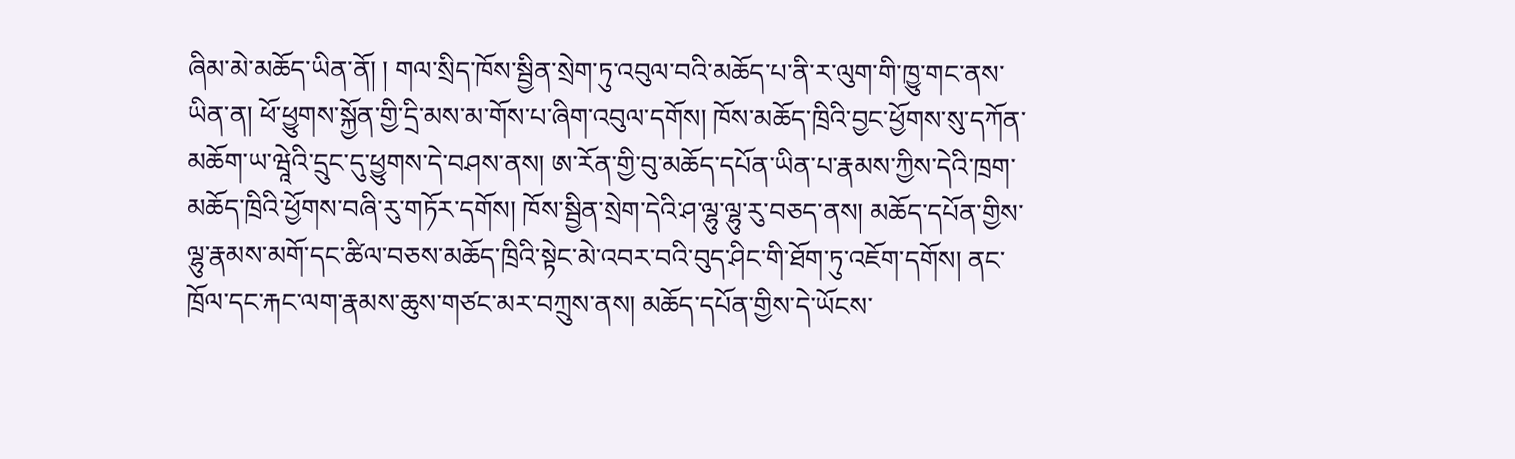ཞིམ་མེ་མཆོད་ཡིན་ནོ། ། གལ་སྲིད་ཁོས་སྦྱིན་སྲེག་ཏུ་འབུལ་བའི་མཆོད་པ་ནི་ར་ལུག་གི་ཁྱུ་གང་ནས་ཡིན་ན། ཕོ་ཕྱུགས་སྐྱོན་གྱི་དྲི་མས་མ་གོས་པ་ཞིག་འབུལ་དགོས། ཁོས་མཆོད་ཁྲིའི་བྱང་ཕྱོགས་སུ་དཀོན་མཆོག་ཡ་ཝཱེའི་དྲུང་དུ་ཕྱུགས་དེ་བཤས་ནས། ཨ་རོན་གྱི་བུ་མཆོད་དཔོན་ཡིན་པ་རྣམས་ཀྱིས་དེའི་ཁྲག་མཆོད་ཁྲིའི་ཕྱོགས་བཞི་རུ་གཏོར་དགོས། ཁོས་སྦྱིན་སྲེག་དེའི་ཤ་ལྷུ་ལྷུ་རུ་བཅད་ནས། མཆོད་དཔོན་གྱིས་ལྷུ་རྣམས་མགོ་དང་ཚིལ་བཅས་མཆོད་ཁྲིའི་སྟེང་མེ་འབར་བའི་བུད་ཤིང་གི་ཐོག་ཏུ་འཇོག་དགོས། ནང་ཁྲོལ་དང་རྐང་ལག་རྣམས་ཆུས་གཙང་མར་བཀྲུས་ནས། མཆོད་དཔོན་གྱིས་དེ་ཡོངས་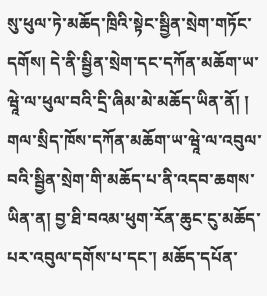སུ་ཕུལ་ཏེ་མཆོད་ཁྲིའི་སྟེང་སྦྱིན་སྲེག་གཏོང་དགོས། དེ་ནི་སྦྱིན་སྲེག་དང་དཀོན་མཆོག་ཡ་ཝཱེ་ལ་ཕུལ་བའི་དྲི་ཞིམ་མེ་མཆོད་ཡིན་ནོ། ། གལ་སྲིད་ཁོས་དཀོན་མཆོག་ཡ་ཝཱེ་ལ་འབུལ་བའི་སྦྱིན་སྲེག་གི་མཆོད་པ་ནི་འདབ་ཆགས་ཡིན་ན། བྱ་ཐི་བའམ་ཕུག་རོན་ཆུང་ངུ་མཆོད་པར་འབུལ་དགོས་པ་དང་། མཆོད་དཔོན་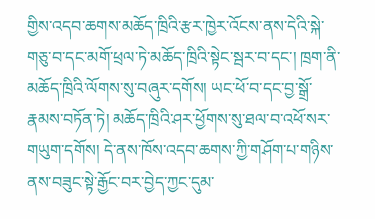གྱིས་འདབ་ཆགས་མཆོད་ཁྲིའི་རྩར་ཁྱེར་འོངས་ནས་དེའི་སྐེ་གཅུ་བ་དང་མགོ་ཕྲལ་ཏེ་མཆོད་ཁྲིའི་སྟེང་སྦར་བ་དང་། ཁྲག་ནི་མཆོད་ཁྲིའི་ལོགས་སུ་བཞུར་དགོས། ཡང་ཕོ་བ་དང་བྱ་སྒྲོ་རྣམས་བཏོན་ཏེ། མཆོད་ཁྲིའི་ཤར་ཕྱོགས་སུ་ཐལ་བ་འཕོ་སར་གཡུག་དགོས། དེ་ནས་ཁོས་འདབ་ཆགས་ཀྱི་གཤོག་པ་གཉིས་ནས་བཟུང་སྟེ་རྒྱོང་བར་བྱེད་ཀྱང་དུམ་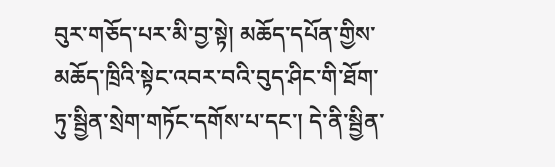བུར་གཅོད་པར་མི་བྱ་སྟེ། མཆོད་དཔོན་གྱིས་མཆོད་ཁྲིའི་སྟེང་འབར་བའི་བུད་ཤིང་གི་ཐོག་ཏུ་སྦྱིན་སྲེག་གཏོང་དགོས་པ་དང་། དེ་ནི་སྦྱིན་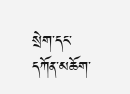སྲེག་དང་དཀོན་མཆོག་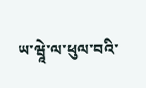ཡ་ཝཱེ་ལ་ཕུལ་བའི་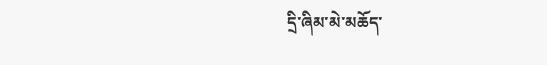དྲི་ཞིམ་མེ་མཆོད་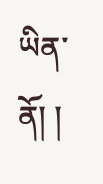ཡིན་ནོ། །